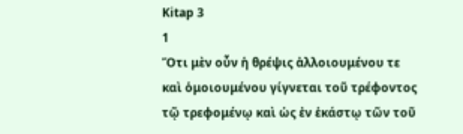Kitap 3
1
Ὅτι μὲν οὖν ἡ θρέψις ἀλλοιουμένου τε καὶ ὁμοιουμένου γίγνεται τοῦ τρέφοντος τῷ τρεφομένῳ καὶ ὡς ἐν ἑκάστῳ τῶν τοῦ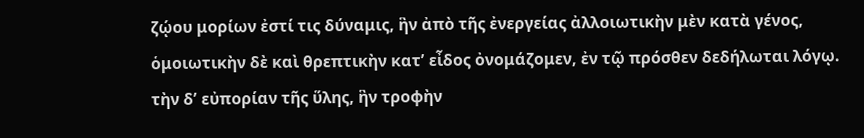ζῴου μορίων ἐστί τις δύναμις, ἣν ἀπὸ τῆς ἐνεργείας ἀλλοιωτικὴν μὲν κατὰ γένος, ὁμοιωτικὴν δὲ καὶ θρεπτικὴν κατʼ εἶδος ὀνομάζομεν, ἐν τῷ πρόσθεν δεδήλωται λόγῳ. τὴν δʼ εὐπορίαν τῆς ὕλης, ἣν τροφὴν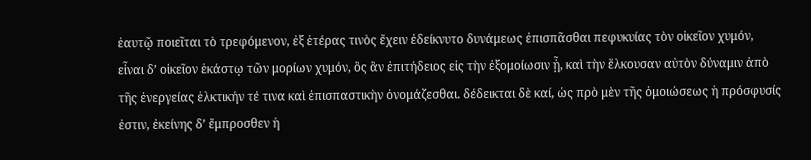ἑαυτῷ ποιεῖται τὸ τρεφόμενον, ἐξ ἑτέρας τινὸς ἔχειν ἐδείκνυτο δυνάμεως ἐπισπᾶσθαι πεφυκυίας τὸν οἰκεῖον χυμόν, εἶναι δʼ οἰκεῖον ἑκάστῳ τῶν μορίων χυμόν, ὃς ἂν ἐπιτήδειος εἰς τὴν ἐξομοίωσιν ᾖ, καὶ τὴν ἕλκουσαν αὐτὸν δύναμιν ἀπὸ τῆς ἐνεργείας ἑλκτικήν τέ τινα καὶ ἐπισπαστικὴν ὀνομάζεσθαι. δέδεικται δὲ καί, ὡς πρὸ μὲν τῆς ὁμοιώσεως ἡ πρόσφυσίς ἐστιν, ἐκείνης δʼ ἔμπροσθεν ἡ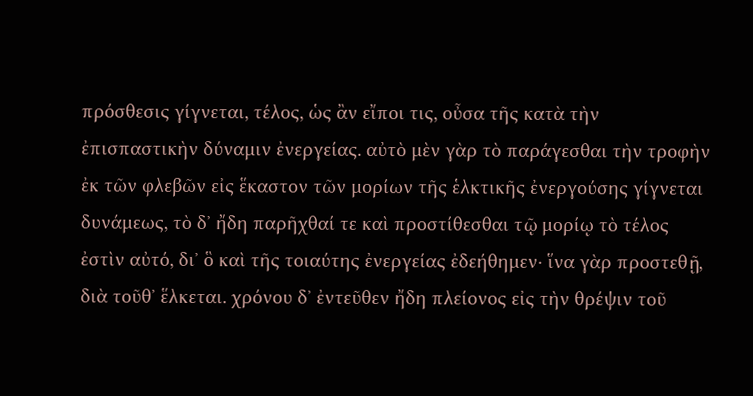πρόσθεσις γίγνεται, τέλος, ὡς ἂν εἴποι τις, οὖσα τῆς κατὰ τὴν ἐπισπαστικὴν δύναμιν ἐνεργείας. αὐτὸ μὲν γὰρ τὸ παράγεσθαι τὴν τροφὴν ἐκ τῶν φλεβῶν εἰς ἕκαστον τῶν μορίων τῆς ἑλκτικῆς ἐνεργούσης γίγνεται δυνάμεως, τὸ δʼ ἤδη παρῆχθαί τε καὶ προστίθεσθαι τῷ μορίῳ τὸ τέλος ἐστὶν αὐτό, διʼ ὃ καὶ τῆς τοιαύτης ἐνεργείας ἐδεήθημεν· ἵνα γὰρ προστεθῇ, διὰ τοῦθʼ ἕλκεται. χρόνου δʼ ἐντεῦθεν ἤδη πλείονος εἰς τὴν θρέψιν τοῦ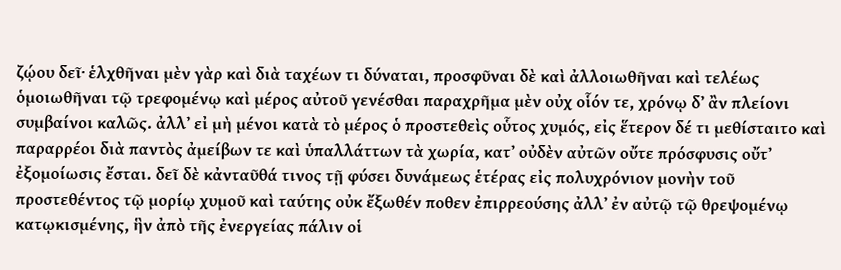ζῴου δεῖ· ἑλχθῆναι μὲν γὰρ καὶ διὰ ταχέων τι δύναται, προσφῦναι δὲ καὶ ἀλλοιωθῆναι καὶ τελέως ὁμοιωθῆναι τῷ τρεφομένῳ καὶ μέρος αὐτοῦ γενέσθαι παραχρῆμα μὲν οὐχ οἷόν τε, χρόνῳ δʼ ἂν πλείονι συμβαίνοι καλῶς. ἀλλʼ εἰ μὴ μένοι κατὰ τὸ μέρος ὁ προστεθεὶς οὗτος χυμός, εἰς ἕτερον δέ τι μεθίσταιτο καὶ παραρρέοι διὰ παντὸς ἀμείβων τε καὶ ὑπαλλάττων τὰ χωρία, κατʼ οὐδὲν αὐτῶν οὔτε πρόσφυσις οὔτʼ ἐξομοίωσις ἔσται. δεῖ δὲ κἀνταῦθά τινος τῇ φύσει δυνάμεως ἑτέρας εἰς πολυχρόνιον μονὴν τοῦ προστεθέντος τῷ μορίῳ χυμοῦ καὶ ταύτης οὐκ ἔξωθέν ποθεν ἐπιρρεούσης ἀλλʼ ἐν αὐτῷ τῷ θρεψομένῳ κατῳκισμένης, ἣν ἀπὸ τῆς ἐνεργείας πάλιν οἱ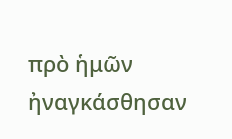πρὸ ἡμῶν ἠναγκάσθησαν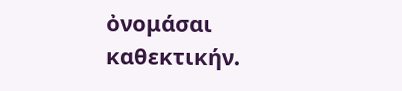ὀνομάσαι καθεκτικήν.